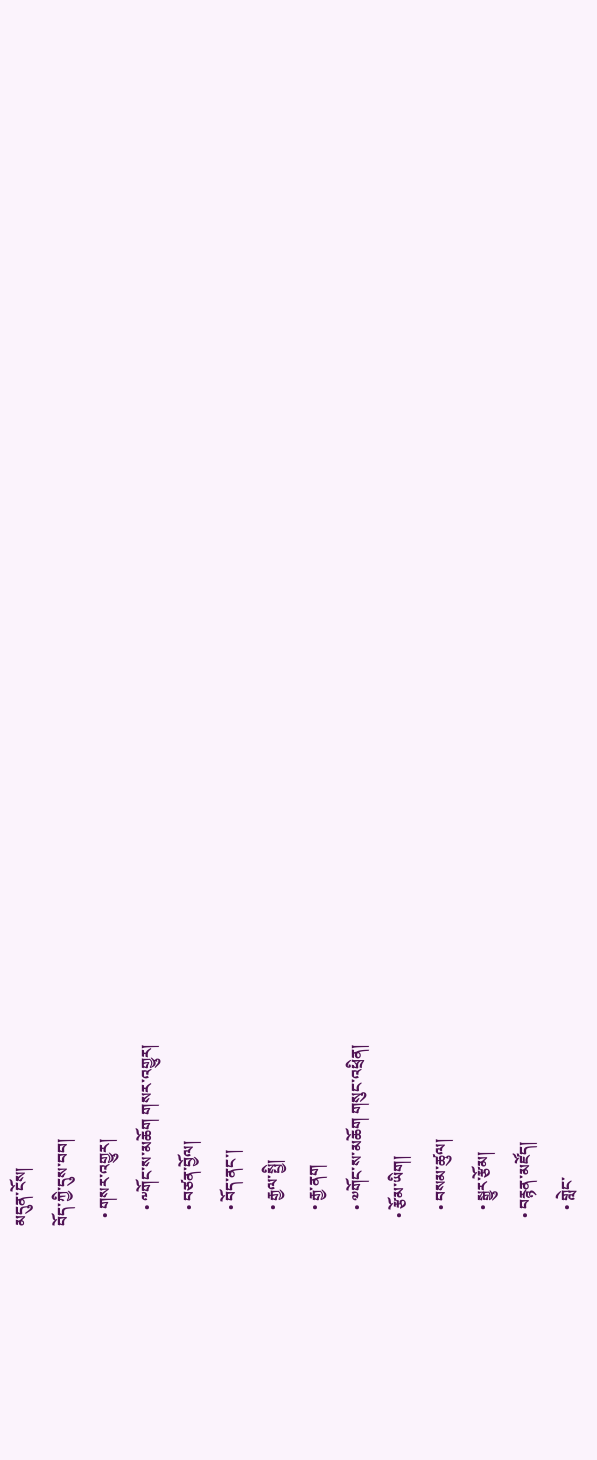མདུན་ངོས།
བོད་ཀྱི་དུས་བབ།
  • གསར་འགྱུར།
    • ༸གོང་ས་མཆོག གསར་འགྱུར།
    • བཙན་བྱོལ།
    • བོད་ནང་།
    • རྒྱལ་སྤྱི།
    • རྒྱ་ནག
    • ༧གོང་ས་མཆོག གསུང་འཕྲིན།
  • རྩོམ་ཡིག།
    • བསམ་ཚུལ།
    • སྒྱུར་རྩོམ།
  • བརྙན་མཛོད།
    • གླེང་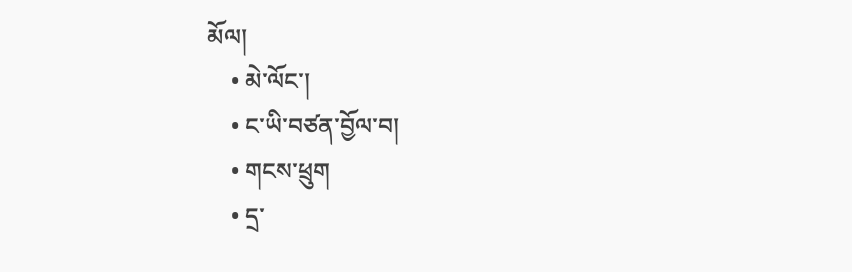མོལ།
    • མེ་ལོང་།
    • ང་ཡི་བཙན་བྱོལ་བ།
    • གངས་ཕྲུག
    • དྲ་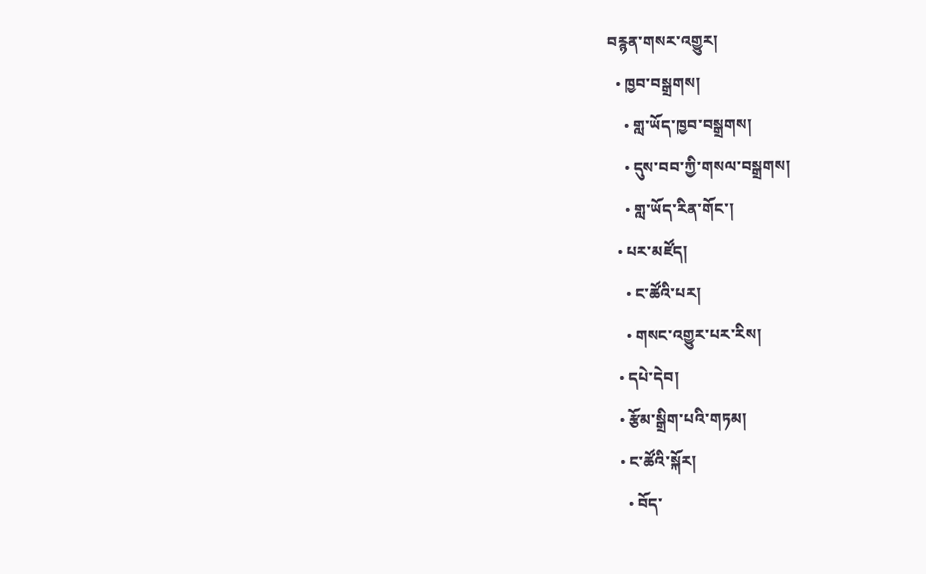བརྙན་གསར་འགྱུར།
  • ཁྱབ་བསྒྲགས།
    • གླ་ཡོད་ཁྱབ་བསྒྲགས།
    • དུས་བབ་ཀྱི་གསལ་བསྒྲགས།
    • གླ་ཡོད་རིན་གོང་།
  • པར་མཛོད།
    • ང་ཚོའི་པར།
    • གསང་འགྱུར་པར་རིས།
  • དཔེ་དེབ།
  • རྩོམ་སྒྲིག་པའི་གཏམ།
  • ང་ཚོའི་སྐོར།
    • བོད་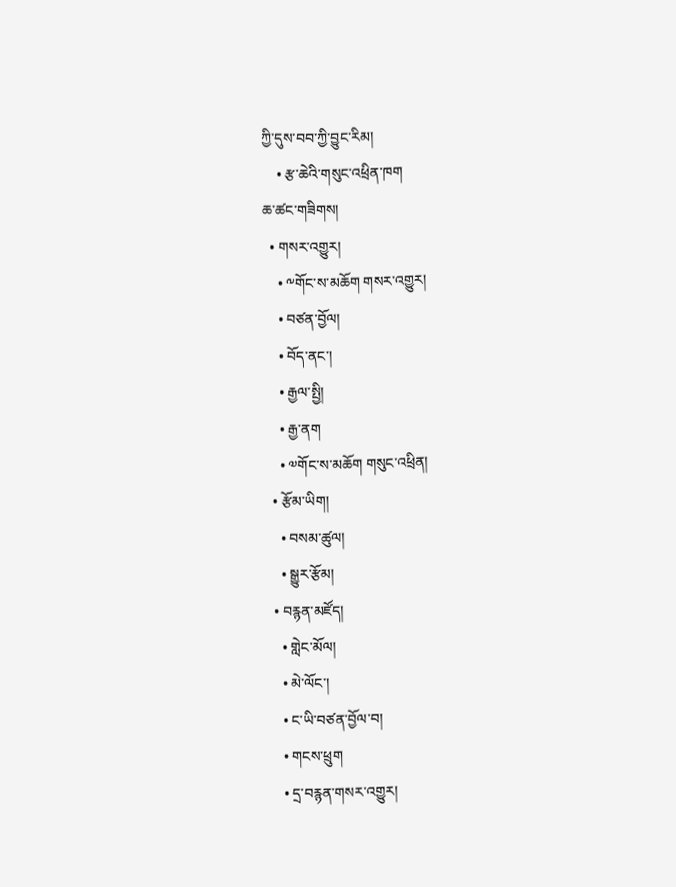ཀྱི་དུས་བབ་ཀྱི་བྱུང་རིམ།
    • རྩ་ཆེའི་གསུང་འཕྲིན་ཁག
ཆ་ཚང་གཟིགས།
  • གསར་འགྱུར།
    • ༸གོང་ས་མཆོག གསར་འགྱུར།
    • བཙན་བྱོལ།
    • བོད་ནང་།
    • རྒྱལ་སྤྱི།
    • རྒྱ་ནག
    • ༧གོང་ས་མཆོག གསུང་འཕྲིན།
  • རྩོམ་ཡིག།
    • བསམ་ཚུལ།
    • སྒྱུར་རྩོམ།
  • བརྙན་མཛོད།
    • གླེང་མོལ།
    • མེ་ལོང་།
    • ང་ཡི་བཙན་བྱོལ་བ།
    • གངས་ཕྲུག
    • དྲ་བརྙན་གསར་འགྱུར།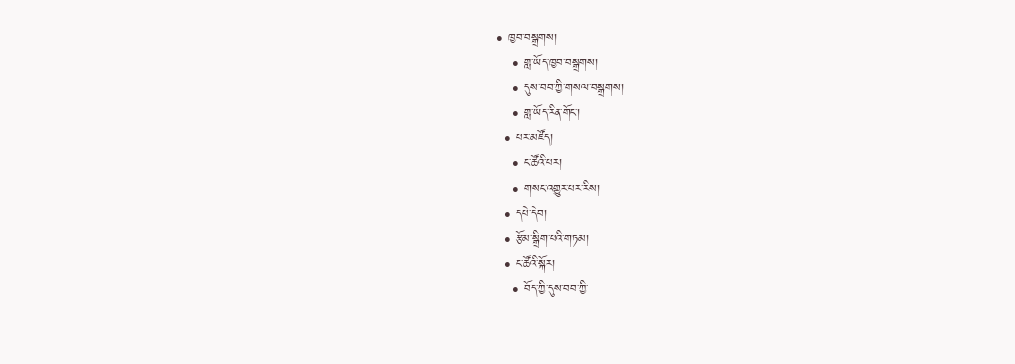• ཁྱབ་བསྒྲགས།
    • གླ་ཡོད་ཁྱབ་བསྒྲགས།
    • དུས་བབ་ཀྱི་གསལ་བསྒྲགས།
    • གླ་ཡོད་རིན་གོང་།
  • པར་མཛོད།
    • ང་ཚོའི་པར།
    • གསང་འགྱུར་པར་རིས།
  • དཔེ་དེབ།
  • རྩོམ་སྒྲིག་པའི་གཏམ།
  • ང་ཚོའི་སྐོར།
    • བོད་ཀྱི་དུས་བབ་ཀྱི་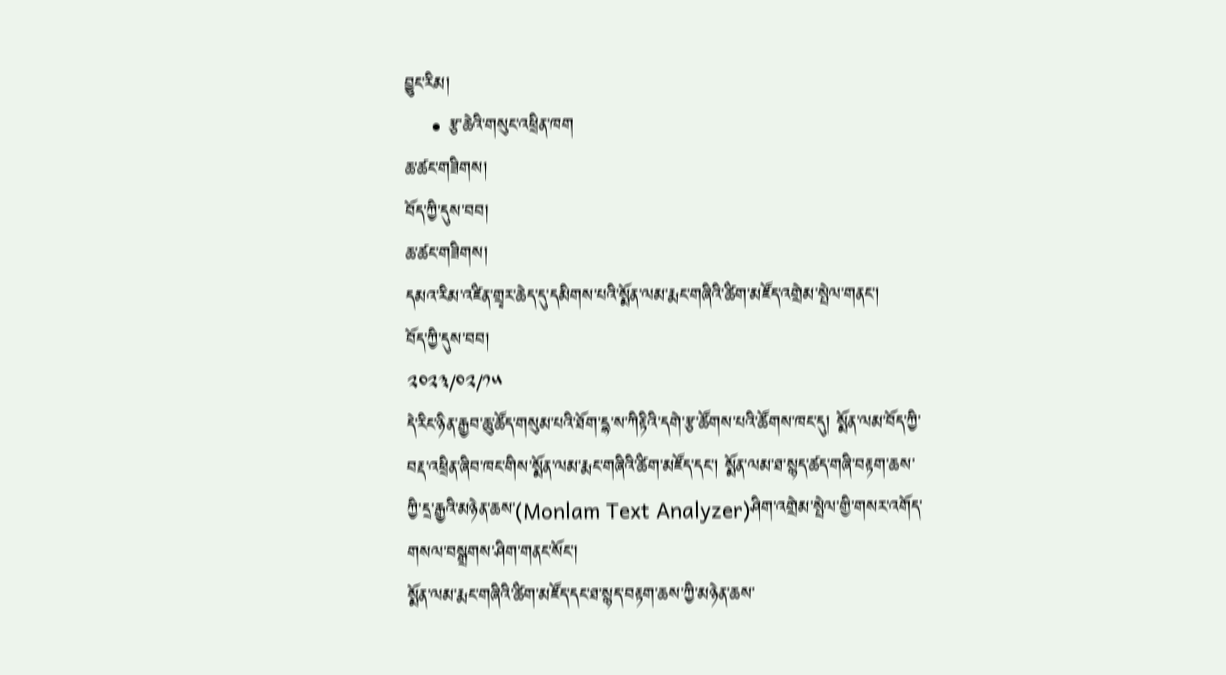བྱུང་རིམ།
    • རྩ་ཆེའི་གསུང་འཕྲིན་ཁག
ཆ་ཚང་གཟིགས།
བོད་ཀྱི་དུས་བབ།
ཆ་ཚང་གཟིགས།
དམའ་རིམ་འཛིན་གྲྭར་ཆེད་དུ་དམིགས་པའི་སྨོན་ལམ་རྨང་གཞིའི་ཚིག་མཛོད་འགྲེམ་སྤེལ་གནང་།
བོད་ཀྱི་དུས་བབ།
༢༠༢༣/༠༢/༡༥
དེ་རིང་ཉིན་རྒྱབ་ཆུ་ཚོད་གསུམ་པའི་ཐོག་དྷ་ས་ཀིརྟིའི་དགེ་རྩ་ཚོགས་པའི་ཚོགས་ཁང་དུ། སྨོན་ལམ་བོད་ཀྱི་བརྡ་འཕྲིན་ཞིབ་ཁང་གིས་སྨོན་ལམ་རྨང་གཞིའི་ཚིག་མཛོད་དང་། སྨོན་ལམ་ཐ་སྙད་ཚད་གཞི་བརྟག་ཆས་ཀྱི་དྲ་རྒྱའི་མཉེན་ཆས་(Monlam Text Analyzer)ཤིག་འགྲེམ་སྤེལ་གྱི་གསར་འགོད་གསལ་བསྒྲགས་ཤིག་གནང་སོང་།
སྨོན་ལམ་རྨང་གཞིའི་ཚིག་མཛོད་དང་ཐ་སྙད་བརྟག་ཆས་ཀྱི་མཉེན་ཆས་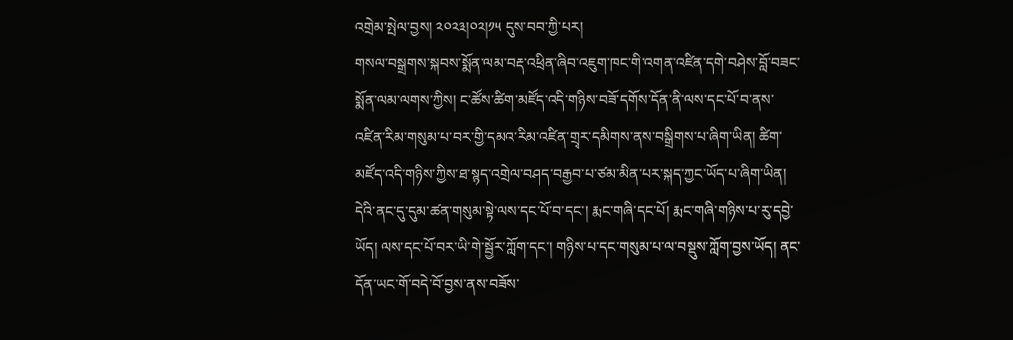འགྲེམ་སྤེལ་བྱས། ༢༠༢༣།༠༢།༡༥ དུས་བབ་ཀྱི་པར།
གསལ་བསྒྲགས་སྐབས་སྨོན་ལམ་བརྡ་འཕྲིན་ཞིབ་འཇུག་ཁང་གི་འགན་འཛིན་དགེ་བཤེས་བློ་བཟང་སྨོན་ལམ་ལགས་ཀྱིས། ང་ཚོས་ཚིག་མཛོད་འདི་གཉིས་བཟོ་དགོས་དོན་ནི་ལས་དང་པོ་བ་ནས་འཛིན་རིམ་གསུམ་པ་བར་གྱི་དམའ་རིམ་འཛིན་གྲྭར་དམིགས་ནས་བསྒྲིགས་པ་ཞིག་ཡིན། ཚིག་མཛོད་འདི་གཉིས་ཀྱིས་ཐ་སྙད་འགྲེལ་བཤད་བརྒྱབ་པ་ཙམ་མིན་པར་སྐད་ཀྱང་ཡོད་པ་ཞིག་ཡིན། དེའི་ནང་དུ་དུམ་ཚན་གསུམ་སྟེ་ལས་དང་པོ་བ་དང་། རྨང་གཞི་དང་པོ། རྨང་གཞི་གཉིས་པ་རུ་དབྱེ་ཡོད། ལས་དང་པོ་བར་ཡི་གེ་སྦྱོར་ཀློག་དང་། གཉིས་པ་དང་གསུམ་པ་ལ་བསྡུས་ཀློག་བྱས་ཡོད། ནང་དོན་ཡང་གོ་བདེ་བོ་བྱས་ནས་བཟོས་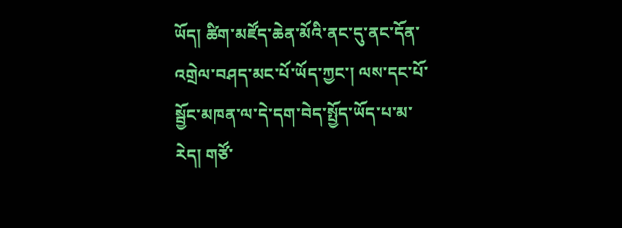ཡོད། ཚིག་མཛོད་ཆེན་མོའི་ནང་དུ་ནང་དོན་འགྲེལ་བཤད་མང་པོ་ཡོད་ཀྱང་། ལས་དང་པོ་སྦྱོང་མཁན་ལ་དེ་དག་བེད་སྤྱོད་ཡོད་པ་མ་རེད། གཙོ་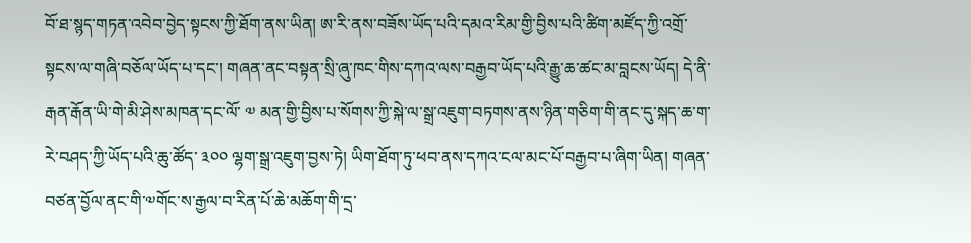བོ་ཐ་སྙད་གཏན་འབེབ་བྱེད་སྟངས་ཀྱི་ཐོག་ནས་ཡིན། ཨ་རི་ནས་བཟོས་ཡོད་པའི་དམའ་རིམ་གྱི་བྱིས་པའི་ཚིག་མཛོད་ཀྱི་འགྲོ་སྟངས་ལ་གཞི་བཅོལ་ཡོད་པ་དང་། གཞན་ནང་བསྟན་སྲི་ཞུ་ཁང་གིས་དཀའ་ལས་བརྒྱབ་ཡོད་པའི་རྒྱུ་ཆ་ཚང་མ་བླངས་ཡོད། དེ་ནི་རྒན་རྒོན་ཡི་གེ་མི་ཤེས་མཁན་དང་ལོ་ ༧ མན་གྱི་བྱིས་པ་སོགས་ཀྱི་སྐེ་ལ་སྒྲ་འཇུག་བཏགས་ནས་ཉིན་གཅིག་གི་ནང་དུ་སྐད་ཆ་ག་རེ་བཤད་ཀྱི་ཡོད་པའི་ཆུ་ཚོད་ ༣༠༠ ལྷག་སྒྲ་འཇུག་བྱས་ཏེ། ཡིག་ཐོག་ཏུ་ཕབ་ནས་དཀའ་ངལ་མང་པོ་བརྒྱབ་པ་ཞིག་ཡིན། གཞན་བཙན་བྱོལ་ནང་གི་༧གོང་ས་རྒྱལ་བ་རིན་པོ་ཆེ་མཆོག་གི་དྲ་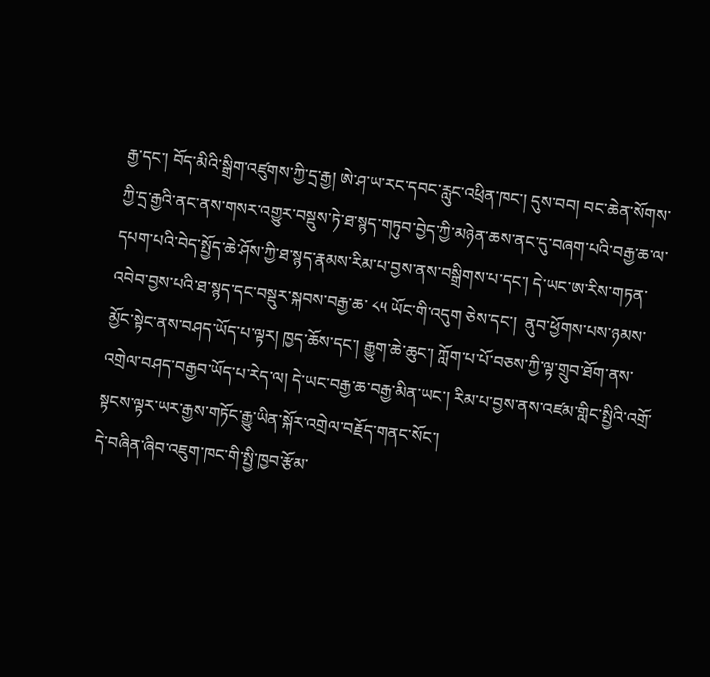རྒྱ་དང་། བོད་མིའི་སྒྲིག་འཛུགས་ཀྱི་དྲ་རྒྱ། ཨེ་ཤ་ཡ་རང་དབང་རླུང་འཕྲིན་ཁང་། དུས་བབ། བང་ཆེན་སོགས་ཀྱི་དྲ་རྒྱའི་ནང་ནས་གསར་འགྱུར་བསྡུས་ཏེ་ཐ་སྙད་གཏུབ་བྱེད་ཀྱི་མཉེན་ཆས་ནང་དུ་བཞག་པའི་བརྒྱ་ཆ་ལ་དཔག་པའི་བེད་སྤྱོད་ཆེ་ཤོས་ཀྱི་ཐ་སྙད་རྣམས་རིམ་པ་བྱས་ནས་བསྒྲིགས་པ་དང་། དེ་ཡང་ཨ་རིས་གཏན་འབེབ་བྱས་པའི་ཐ་སྙད་དང་བསྡུར་སྐབས་བརྒྱ་ཆ་ ༨༥ ཡོང་གི་འདུག ཅེས་དང་།  ནུབ་ཕྱོགས་པས་ཉམས་མྱོང་སྟེང་ནས་བཤད་ཡོད་པ་ལྟར། ཁྱད་ཆོས་དང་། རྒྱུག་ཆེ་ཆུང་། ཀློག་པ་པོ་བཅས་ཀྱི་ལྟ་གྲུབ་ཐོག་ནས་འགྲེལ་བཤད་བརྒྱབ་ཡོད་པ་རེད་ལ། དེ་ཡང་བརྒྱ་ཆ་བརྒྱ་མིན་ཡང་། རིམ་པ་བྱས་ནས་འཛམ་གླིང་སྤྱིའི་འགྲོ་སྟངས་ལྟར་ཡར་རྒྱས་གཏོང་རྒྱུ་ཡིན་སྐོར་འགྲེལ་བརྗོད་གནང་སོང་།
དེ་བཞིན་ཞིབ་འཇུག་ཁང་གི་སྤྱི་ཁྱབ་རྩོམ་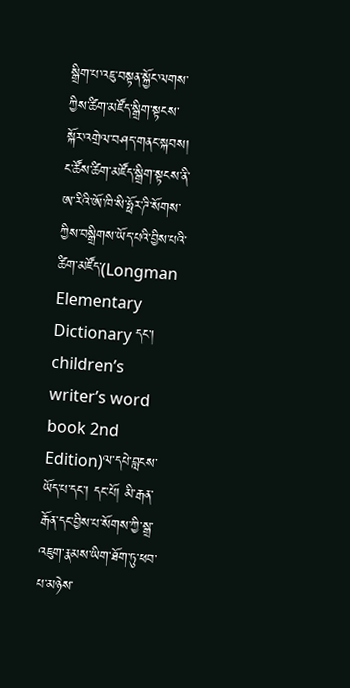སྒྲིག་པ་འཇུ་བསྟན་སྐྱོང་ལགས་ཀྱིས་ཚིག་མཛོད་སྒྲིག་སྟངས་སྐོར་འགྲེལ་བཤད་གནང་སྐབས།  ང་ཚོས་ཚིག་མཛོད་སྒྲིག་སྟངས་ནི་ཨ་རིའི་ཨོ་ཁི་སི་ཧྥོར་ཌི་སོགས་ཀྱིས་བསྒྲིགས་ཡོད་པའི་བྱིས་པའི་ཚིག་མཛོད་(Longman Elementary Dictionary དང་། children’s writer’s word book 2nd Edition)ལ་དཔེ་བླངས་ཡོད་པ་དང་། དང་པོ། མི་རྒན་རྒོན་དང་བྱིས་པ་སོགས་ཀྱི་སྒྲ་འཇུག་རྣམས་ཡིག་ཐོག་ཏུ་ཕབ་པ་མཉེས་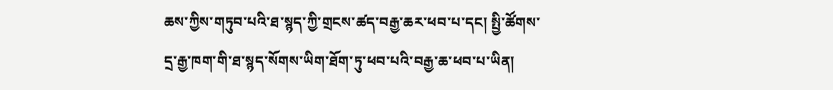ཆས་ཀྱིས་གཏུབ་པའི་ཐ་སྙད་ཀྱི་གྲངས་ཚད་བརྒྱ་ཆར་ཕབ་པ་དང། སྤྱི་ཚོགས་དྲ་རྒྱ་ཁག་གི་ཐ་སྙད་སོགས་ཡིག་ཐོག་ཏུ་ཕབ་པའི་བརྒྱ་ཆ་ཕབ་པ་ཡིན།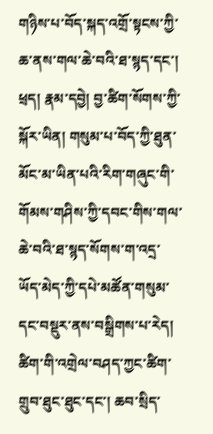གཉིས་པ་བོད་སྐད་འགྲོ་སྟངས་ཀྱི་ཆ་ནས་གལ་ཆེ་བའི་ཐ་སྙད་དང་། ཕྲད། རྣམ་དབྱེ། བྱ་ཚིག་སོགས་ཀྱི་སྐོར་ཡིན། གསུམ་པ་བོད་ཀྱི་ཐུན་མོང་མ་ཡིན་པའི་རིག་གཞུང་གི་གོམས་གཤིས་ཀྱི་དབང་གིས་གལ་ཆེ་བའི་ཐ་སྙད་སོགས་ག་འདྲ་ཡོད་མེད་ཀྱི་དཔེ་མཚོན་གསུམ་དང་བསྡུར་ནས་བསྒྲིགས་པ་རེད། ཚིག་གི་འགྲེལ་བཤད་ཀྱང་ཚིག་གྲུབ་ཐུང་ཐུང་དང་། ཆབ་སྲིད་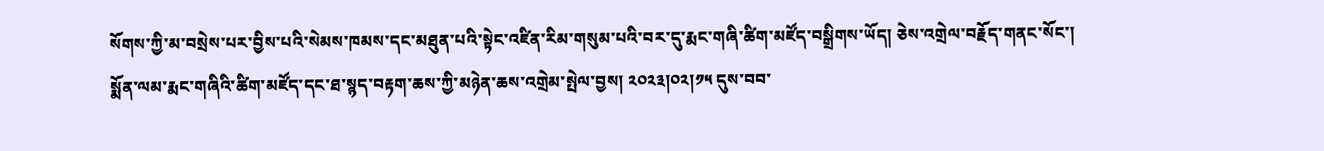སོགས་ཀྱི་མ་བསྲེས་པར་བྱིས་པའི་སེམས་ཁམས་དང་མཐུན་པའི་སྟེང་འཛིན་རིམ་གསུམ་པའི་བར་དུ་རྨང་གཞི་ཚིག་མཛོད་བསྒྲིགས་ཡོད། ཅེས་འགྲེལ་བརྗོད་གནང་སོང་།
སྨོན་ལམ་རྨང་གཞིའི་ཚིག་མཛོད་དང་ཐ་སྙད་བརྟག་ཆས་ཀྱི་མཉེན་ཆས་འགྲེམ་སྤེལ་བྱས། ༢༠༢༣།༠༢།༡༥ དུས་བབ་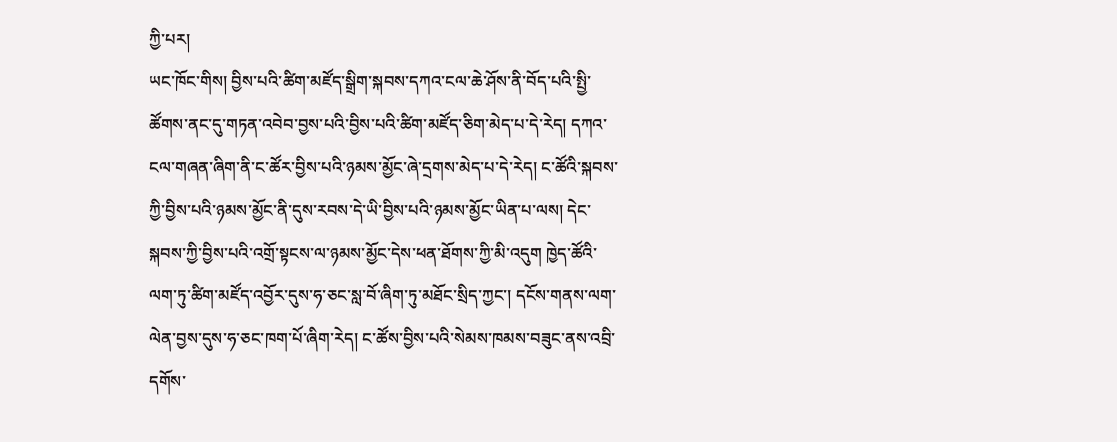ཀྱི་པར།
ཡང་ཁོང་གིས། བྱིས་པའི་ཚིག་མཛོད་སྒྲིག་སྐབས་དཀའ་ངལ་ཆེ་ཤོས་ནི་བོད་པའི་སྤྱི་ཚོགས་ནང་དུ་གཏན་འབེབ་བྱས་པའི་བྱིས་པའི་ཚིག་མཛོད་ཅིག་མེད་པ་དེ་རེད། དཀའ་ངལ་གཞན་ཞིག་ནི་ང་ཚོར་བྱིས་པའི་ཉམས་མྱོང་ཞེ་དྲགས་མེད་པ་དེ་རེད། ང་ཚོའི་སྐབས་ཀྱི་བྱིས་པའི་ཉམས་མྱོང་ནི་དུས་རབས་དེ་ཡི་བྱིས་པའི་ཉམས་མྱོང་ཡིན་པ་ལས། དེང་སྐབས་ཀྱི་བྱིས་པའི་འགྲོ་སྟངས་ལ་ཉམས་མྱོང་དེས་ཕན་ཐོགས་ཀྱི་མི་འདུག ཁྱེད་ཚོའི་ལག་ཏུ་ཚིག་མཛོད་འབྱོར་དུས་ཧ་ཅང་སླ་བོ་ཞིག་ཏུ་མཐོང་སྲིད་ཀྱང་། དངོས་གནས་ལག་ལེན་བྱས་དུས་ཧ་ཅང་ཁག་པོ་ཞིག་རེད། ང་ཚོས་བྱིས་པའི་སེམས་ཁམས་བཟུང་ནས་འབྲི་དགོས་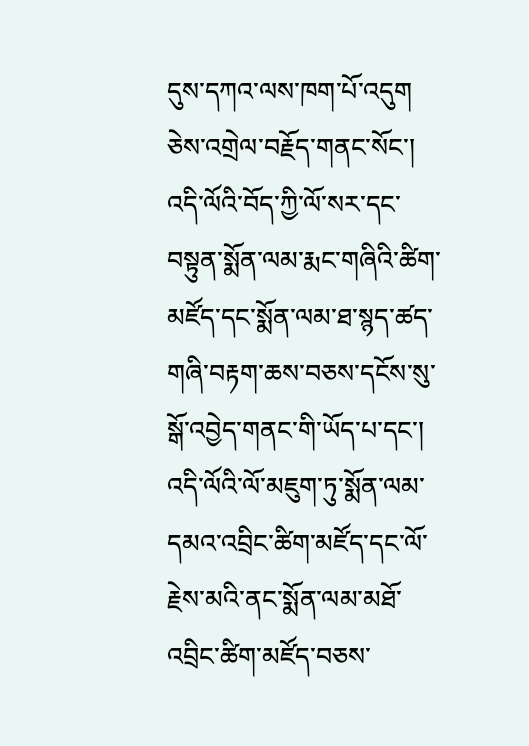དུས་དཀའ་ལས་ཁག་པོ་འདུག ཅེས་འགྲེལ་བརྗོད་གནང་སོང་།
འདི་ལོའི་བོད་ཀྱི་ལོ་སར་དང་བསྟུན་སྨོན་ལམ་རྨང་གཞིའི་ཚིག་མཛོད་དང་སྨོན་ལམ་ཐ་སྙད་ཚད་གཞི་བརྟག་ཆས་བཅས་དངོས་སུ་སྒོ་འབྱེད་གནང་གི་ཡོད་པ་དང་། འདི་ལོའི་ལོ་མཇུག་ཏུ་སྨོན་ལམ་དམའ་འབྲིང་ཚིག་མཛོད་དང་ལོ་རྗེས་མའི་ནང་སྨོན་ལམ་མཐོ་འབྲིང་ཚིག་མཛོད་བཅས་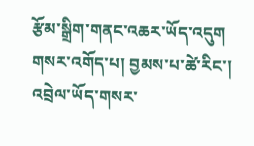རྩོམ་སྒྲིག་གནང་འཆར་ཡོད་འདུག
གསར་འགོད་པ། བྱམས་པ་ཚེ་རིང་།
འབྲེལ་ཡོད་གསར་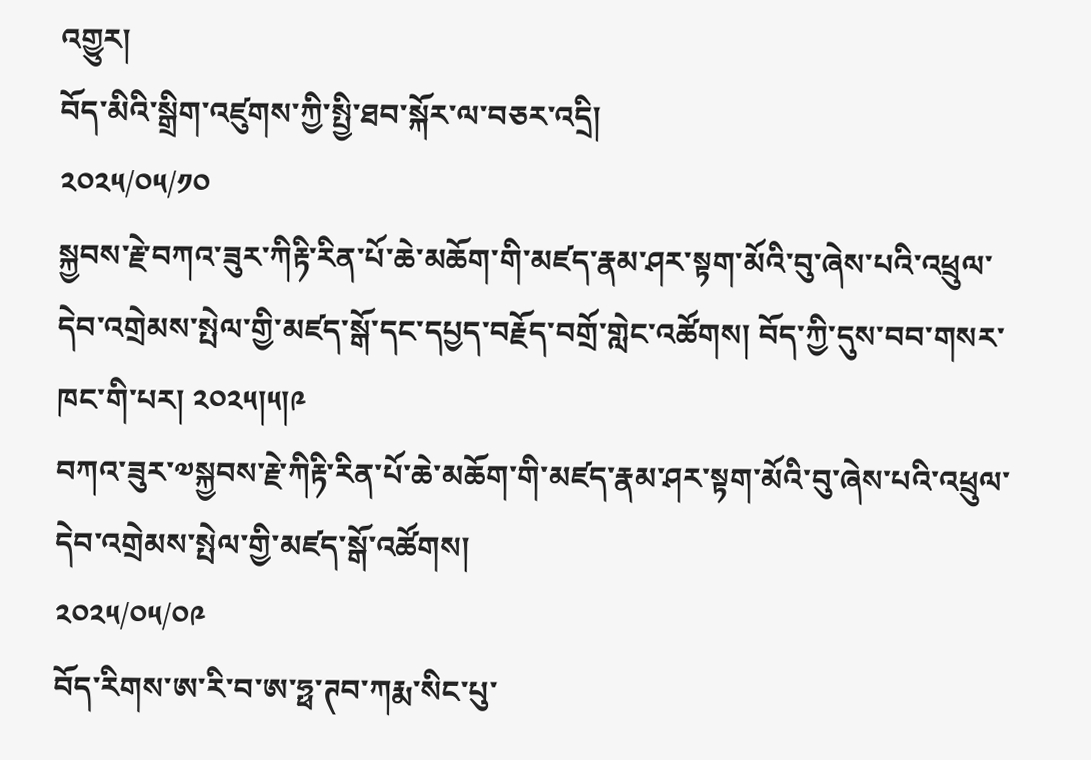འགྱུར།
བོད་མིའི་སྒྲིག་འཛུགས་ཀྱི་སྤྱི་ཐབ་སྐོར་ལ་བཅར་འདྲི།
༢༠༢༥/༠༥/༡༠
སྐྱབས་རྗེ་བཀའ་ཟུར་ཀིརྟི་རིན་པོ་ཆེ་མཆོག་གི་མཛད་རྣམ་ཤར་སྟག་མོའི་བུ་ཞེས་པའི་འཕྲུལ་དེབ་འགྲེམས་སྤེལ་གྱི་མཛད་སྒོ་དང་དཔྱད་བརྗོད་བགྲོ་གླེང་འཚོགས། བོད་ཀྱི་དུས་བབ་གསར་ཁང་གི་པར། ༢༠༢༥།༥།༩
བཀའ་ཟུར་༧སྐྱབས་རྗེ་ཀིརྟི་རིན་པོ་ཆེ་མཆོག་གི་མཛད་རྣམ་ཤར་སྟག་མོའི་བུ་ཞེས་པའི་འཕྲུལ་དེབ་འགྲེམས་སྤེལ་གྱི་མཛད་སྒོ་འཚོགས།
༢༠༢༥/༠༥/༠༩
བོད་རིགས་ཨ་རི་བ་ཨ་ཧྥ་ཊབ་ཀརྨ་སིང་པུ་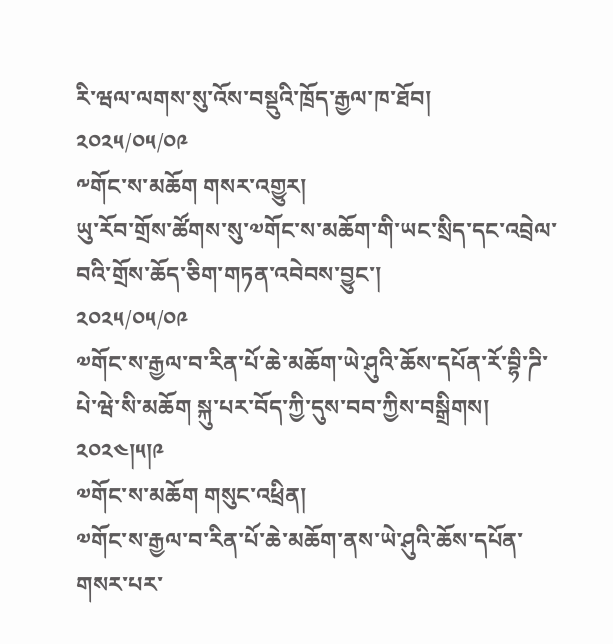རི་ཝལ་ལགས་སུ་འོས་བསྡུའི་ཁྲོད་རྒྱལ་ཁ་ཐོབ།
༢༠༢༥/༠༥/༠༩
༸གོང་ས་མཆོག གསར་འགྱུར།
ཡུ་རོབ་གྲོས་ཚོགས་སུ་༧གོང་ས་མཆོག་གི་ཡང་སྲིད་དང་འབྲེལ་བའི་གྲོས་ཆོད་ཅིག་གཏན་འབེབས་བྱུང་།
༢༠༢༥/༠༥/༠༩
༧གོང་ས་རྒྱལ་བ་རིན་པོ་ཆེ་མཆོག་ཡེ་ཤུའི་ཆོས་དཔོན་རོ་བྷི་ཌི་པེ་ཝེ་སི་མཆོག སྐུ་པར་བོད་ཀྱི་དུས་བབ་ཀྱིས་བསྒྲིགས། ༢༠༢༤།༥།༩
༧གོང་ས་མཆོག གསུང་འཕྲིན།
༧གོང་ས་རྒྱལ་བ་རིན་པོ་ཆེ་མཆོག་ནས་ཡེ་ཤུའི་ཆོས་དཔོན་གསར་པར་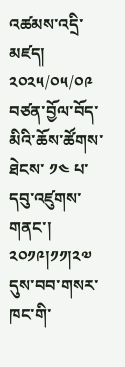འཚམས་འདྲི་མཛད།
༢༠༢༥/༠༥/༠༩
བཙན་བྱོལ་བོད་མིའི་ཆོས་ཚོགས་ཐེངས་ ༡༤ པ་དབུ་འཛུགས་གནང་། ༢༠༡༩།༡༡།༢༧ དུས་བབ་གསར་ཁང་གི་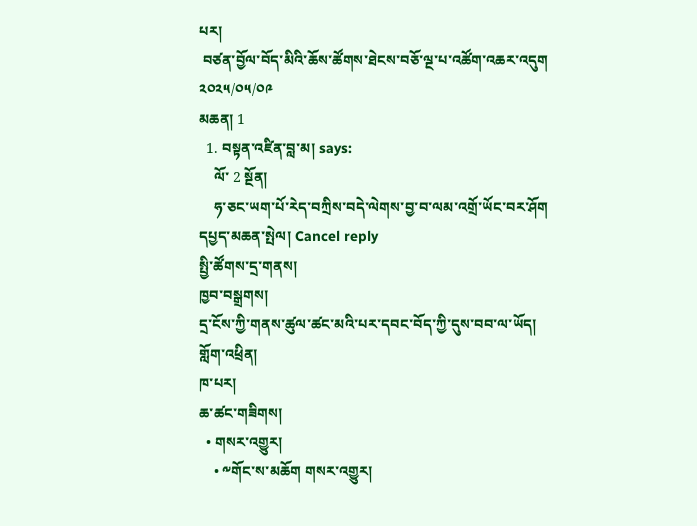པར།
 བཙན་བྱོལ་བོད་མིའི་ཆོས་ཚོགས་ཐེངས་བཅོ་ལྔ་པ་འཚོག་འཆར་འདུག
༢༠༢༥/༠༥/༠༩
མཆན། 1
  1. བསྟན་འཛིན་བླ་མ། says:
    ལོ་ 2 སྔོན།
    ཧ་ཅང་ཡག་པོ་རེད་བཀྲིས་བདེ་ལེགས་བྱ་བ་ལམ་འགྲོ་ཡོང་བར་ཤོག
དཔྱད་མཆན་སྤེལ། Cancel reply
སྤྱི་ཚོགས་དྲ་གནས།
ཁྱབ་བསྒྲགས།
དྲ་ངོས་ཀྱི་གནས་ཚུལ་ཚང་མའི་པར་དབང་བོད་ཀྱི་དུས་བབ་ལ་ཡོད།
གློག་འཕྲིན།
ཁ་པར།
ཆ་ཚང་གཟིགས།
  • གསར་འགྱུར།
    • ༸གོང་ས་མཆོག གསར་འགྱུར།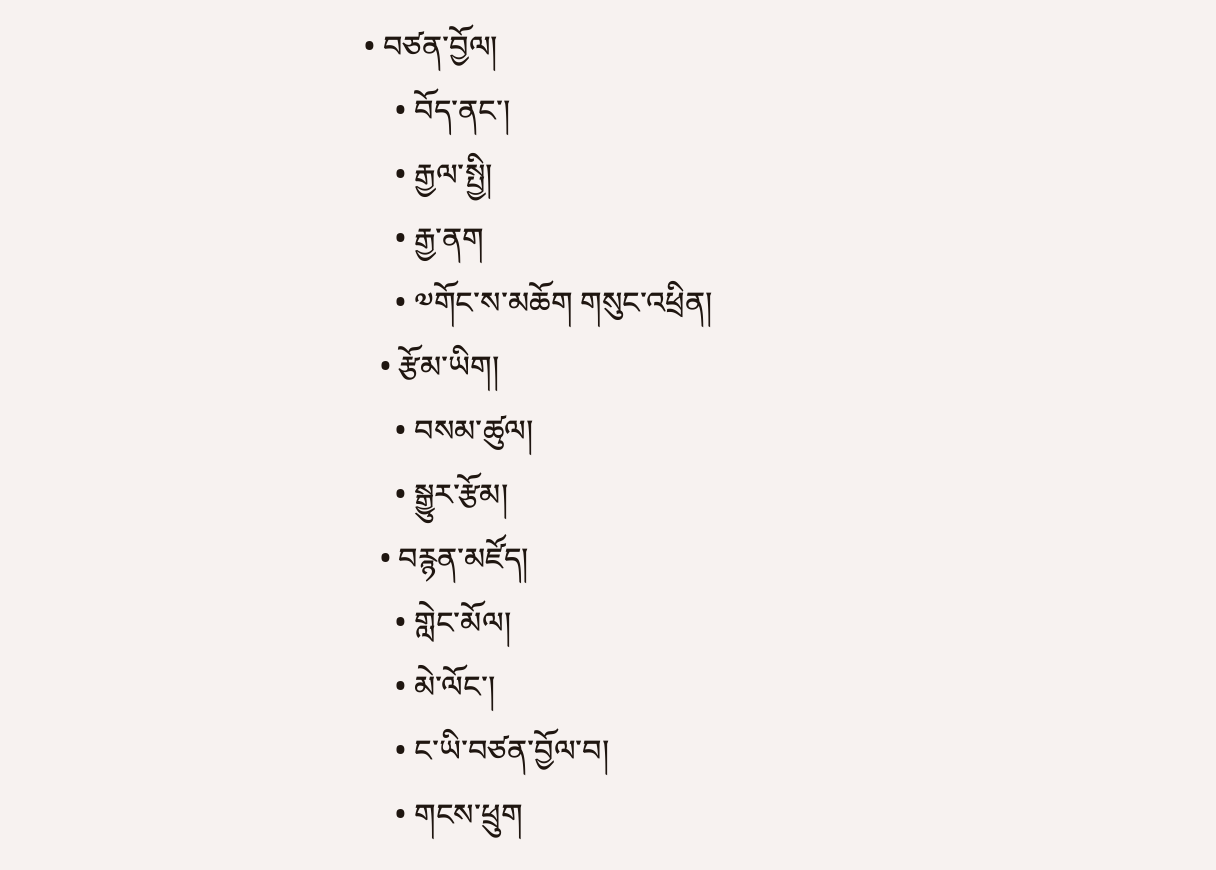• བཙན་བྱོལ།
    • བོད་ནང་།
    • རྒྱལ་སྤྱི།
    • རྒྱ་ནག
    • ༧གོང་ས་མཆོག གསུང་འཕྲིན།
  • རྩོམ་ཡིག།
    • བསམ་ཚུལ།
    • སྒྱུར་རྩོམ།
  • བརྙན་མཛོད།
    • གླེང་མོལ།
    • མེ་ལོང་།
    • ང་ཡི་བཙན་བྱོལ་བ།
    • གངས་ཕྲུག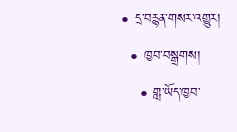• དྲ་བརྙན་གསར་འགྱུར།
  • ཁྱབ་བསྒྲགས།
    • གླ་ཡོད་ཁྱབ་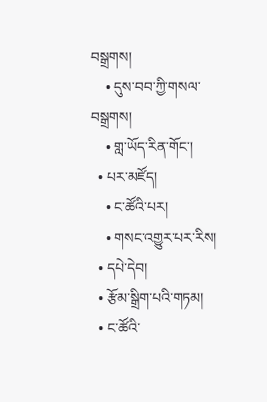བསྒྲགས།
    • དུས་བབ་ཀྱི་གསལ་བསྒྲགས།
    • གླ་ཡོད་རིན་གོང་།
  • པར་མཛོད།
    • ང་ཚོའི་པར།
    • གསང་འགྱུར་པར་རིས།
  • དཔེ་དེབ།
  • རྩོམ་སྒྲིག་པའི་གཏམ།
  • ང་ཚོའི་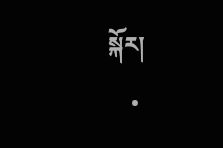སྐོར།
    •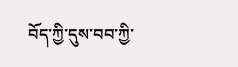བོད་ཀྱི་དུས་བབ་ཀྱི་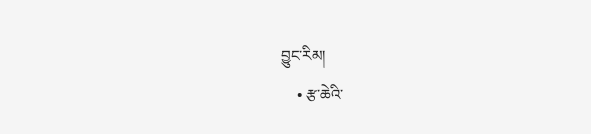བྱུང་རིམ།
    • རྩ་ཆེའི་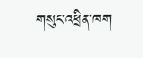གསུང་འཕྲིན་ཁག